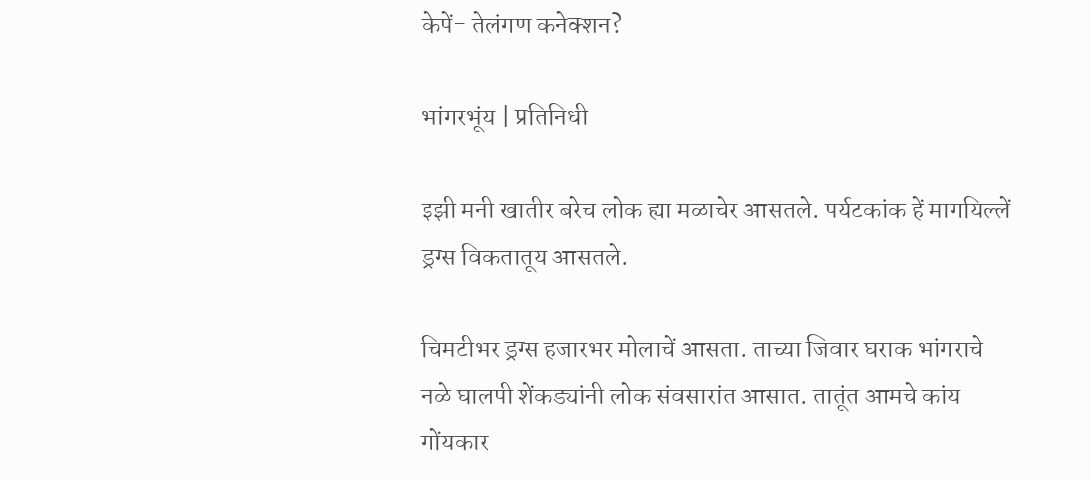केपें- तेलंगण कनेक्शन?

भांगरभूंय | प्रतिनिधी

इझी मनी खातीर बरेच लोक ह्या मळाचेर आसतले. पर्यटकांक हें मागयिल्लें ड्रग्स विकतातूय आसतले.

चिमटीभर ड्रग्स हजारभर मोलाचें आसता. ताच्या जिवार घराक भांगराचे नळे घालपी शेंकड्यांनी लोक संवसारांत आसात. तातूंत आमचे कांय गोंयकार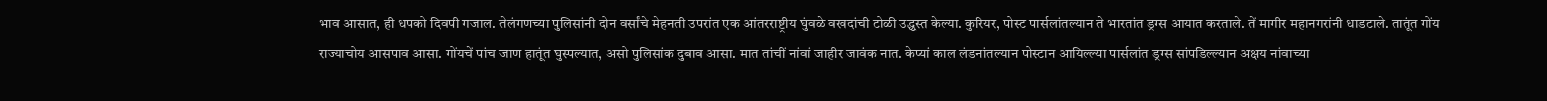भाव आसात, ही धपको दिवपी गजाल. तेलंगणच्या पुलिसांनी दोन वर्सांचे मेहनती उपरांत एक आंतरराष्ट्रीय घुंवळे वखदांची टोळी उद्ध्वस्त केल्या. कुरियर, पोस्ट पार्सलांतल्यान ते भारतांत ड्रग्स आयात करताले. तें मागीर महानगरांनी धाडटाले. तातूंत गोंय राज्याचोय आसपाव आसा. गोंयचें पांच जाण हातूंत घुस्पल्यात, असो पुलिसांक दुबाव आसा. मात तांचीं नांवां जाहीर जावंक नात. केप्यां काल लंडनांतल्यान पोस्टान आयिल्ल्या पार्सलांत ड्रग्स सांपडिल्ल्यान अक्षय नांवाच्या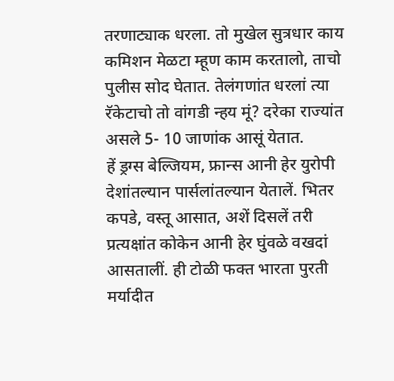तरणाट्याक धरला. तो मुखेल सुत्रधार काय कमिशन मेळटा म्हूण काम करतालो, ताचो पुलीस सोद घेतात. तेलंगणांत धरलां त्या रॅकेटाचो तो वांगडी न्हय मूं? दरेका राज्यांत असले 5- 10 जाणांक आसूं येतात.
हें ड्रग्स बेल्जियम, फ्रान्स आनी हेर युरोपी देशांतल्यान पार्सलांतल्यान येतालें. भितर कपडे, वस्तू आसात, अशें दिसलें तरी प्रत्यक्षांत कोकेन आनी हेर घुंवळे वखदां आसतालीं. ही टोळी फक्त भारता पुरती मर्यादीत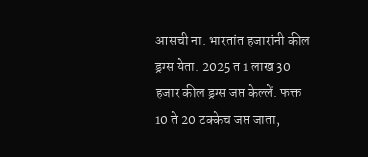आसची ना. भारतांत हजारांनी कील ड्रग्स येता. 2025 त 1 लाख 30 हजार कील ड्रग्स जप्त केल्लें. फक्त 10 ते 20 टक्केच जप्त जाता,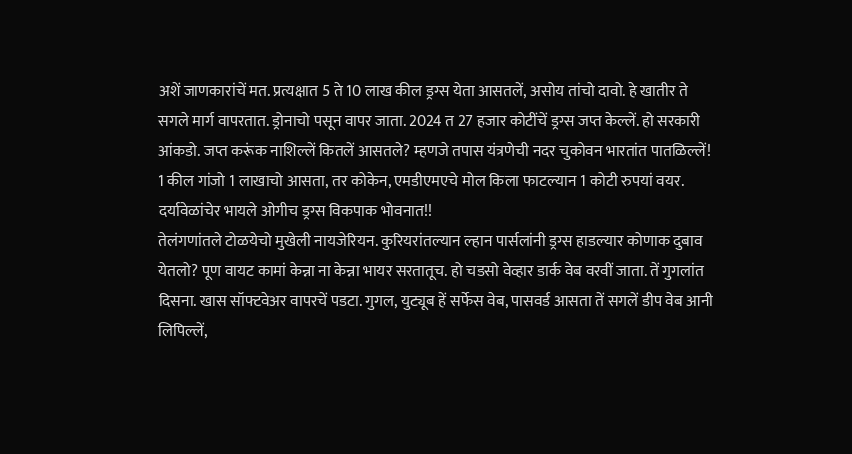अशें जाणकारांचें मत. प्रत्यक्षात 5 ते 10 लाख कील ड्रग्स येता आसतलें, असोय तांचो दावो. हे खातीर ते सगले मार्ग वापरतात. ड्रोनाचो पसून वापर जाता. 2024 त 27 हजार कोटींचें ड्रग्स जप्त केल्लें. हो सरकारी आंकडो. जप्त करूंक नाशिल्लें कितलें आसतले? म्हणजे तपास यंत्रणेची नदर चुकोवन भारतांत पातळिल्लें! 1 कील गांजो 1 लाखाचो आसता, तर कोकेन, एमडीएमएचे मोल किला फाटल्यान 1 कोटी रुपयां वयर. दर्यावेळांचेर भायले ओगीच ड्रग्स विकपाक भोवनात!!
तेलंगणांतले टोळयेचो मुखेली नायजेरियन. कुरियरांतल्यान ल्हान पार्सलांनी ड्रग्स हाडल्यार कोणाक दुबाव येतलो? पूण वायट कामां केन्ना ना केन्ना भायर सरतातूच. हो चडसो वेव्हार डार्क वेब वरवीं जाता. तें गुगलांत दिसना. खास सॉफ्टवेअर वापरचें पडटा. गुगल, युट्यूब हें सर्फेस वेब, पासवर्ड आसता तें सगलें डीप वेब आनी लिपिल्लें,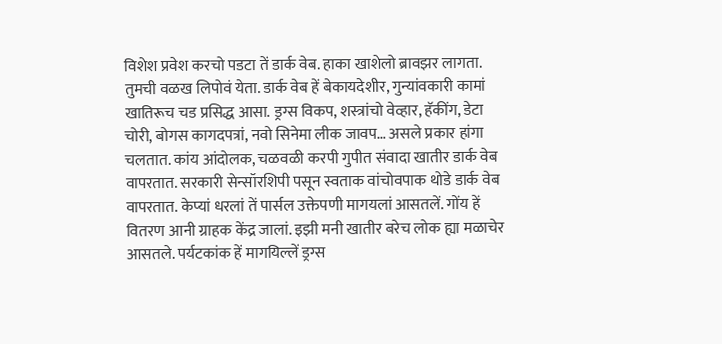विशेश प्रवेश करचो पडटा तें डार्क वेब. हाका खाशेलो ब्रावझर लागता. तुमची वळख लिपोवं येता. डार्क वेब हें बेकायदेशीर, गुन्यांवकारी कामां खातिरूच चड प्रसिद्ध आसा. ड्रग्स विकप, शस्त्रांचो वेव्हार, हॅकींग, डेटा चोरी, बोगस कागदपत्रां, नवो सिनेमा लीक जावप… असले प्रकार हांगा चलतात. कांय आंदोलक, चळवळी करपी गुपीत संवादा खातीर डार्क वेब वापरतात. सरकारी सेन्सॉरशिपी पसून स्वताक वांचोवपाक थोडे डार्क वेब वापरतात. केप्यां धरलां तें पार्सल उक्तेपणी मागयलां आसतलें. गोंय हें वितरण आनी ग्राहक केंद्र जालां. इझी मनी खातीर बरेच लोक ह्या मळाचेर आसतले. पर्यटकांक हें मागयिल्लें ड्रग्स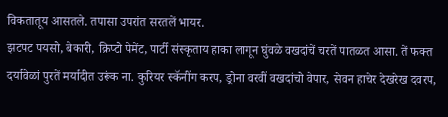विकतातूय आसतले. तपासा उपरांत सरतलें भायर.
झटपट पयसो, बेकारी, क्रिप्टो पेमेंट, पार्टी संस्कृताय हाका लागून घुंवळे वखदांचें चरतें पातळत आसा. तें फक्त दर्यावेळां पुरतें मर्यादीत उरूंक ना. कुरियर स्कॅनींग करप, ड्रोना वरवीं वखदांचो वेपार, सेवन हाचेर देखरेख दवरप,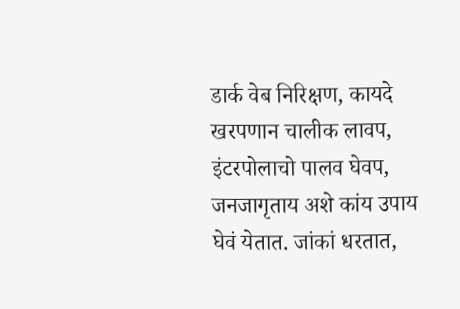डार्क वेब निरिक्षण, कायदे खरपणान चालीक लावप, इंटरपोलाचो पालव घेवप, जनजागृताय अशे कांय उपाय घेवं येतात. जांकां धरतात,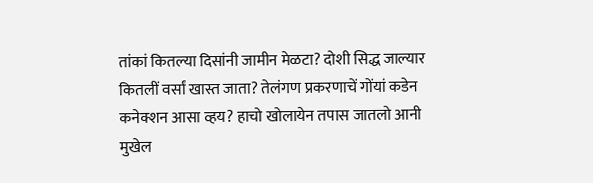तांकां कितल्या दिसांनी जामीन मेळटा? दोशी सिद्ध जाल्यार कितलीं वर्सां खास्त जाता? तेलंगण प्रकरणाचें गोंयां कडेन कनेक्शन आसा व्हय? हाचो खोलायेन तपास जातलो आनी मुखेल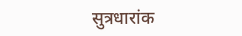सुत्रधारांक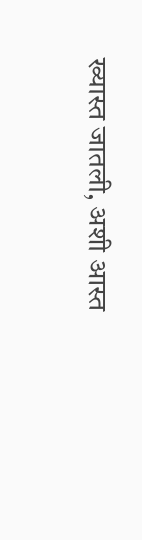ख्यास्त जातली, अशी आस्त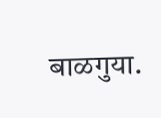बाळगुया.